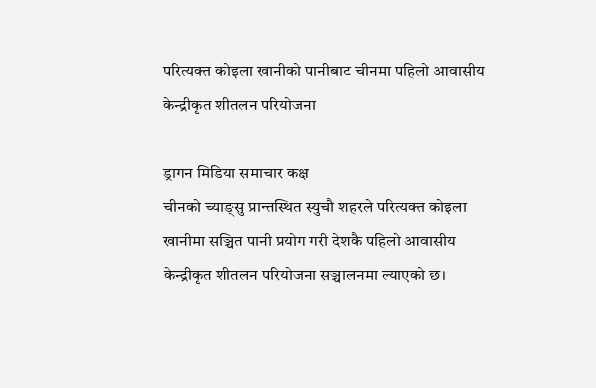परित्यक्त कोइला खानीको पानीबाट चीनमा पहिलो आवासीय केन्द्रीकृत शीतलन परियोजना

ड्रागन मिडिया समाचार कक्ष
चीनको च्याङ्सु प्रान्तस्थित स्युचौ शहरले परित्यक्त कोइला खानीमा सञ्चित पानी प्रयोग गरी देशकै पहिलो आवासीय केन्द्रीकृत शीतलन परियोजना सञ्चालनमा ल्याएको छ।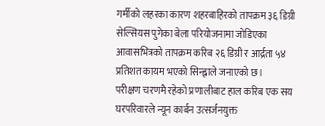गर्मीको लहरका कारण शहरबाहिरको तापक्रम ३६ डिग्री सेल्सियस पुगेका बेला परियोजनामा जोडिएका आवासभित्रको तापक्रम करिब २६ डिग्री र आर्द्रता ५४ प्रतिशत कायम भएको सिन्ह्वाले जनाएको छ।
परीक्षण चरणमै रहेको प्रणालीबाट हाल करिब एक सय घरपरिवारले न्यून कार्बन उत्सर्जनयुक्त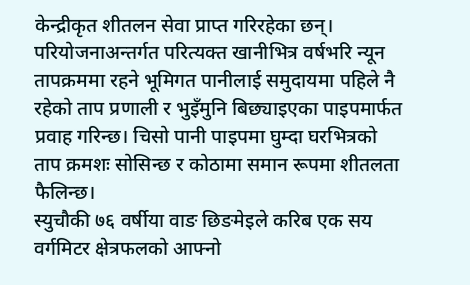केन्द्रीकृत शीतलन सेवा प्राप्त गरिरहेका छन्।
परियोजनाअन्तर्गत परित्यक्त खानीभित्र वर्षभरि न्यून तापक्रममा रहने भूमिगत पानीलाई समुदायमा पहिले नै रहेको ताप प्रणाली र भुइँमुनि बिछ्याइएका पाइपमार्फत प्रवाह गरिन्छ। चिसो पानी पाइपमा घुम्दा घरभित्रको ताप क्रमशः सोसिन्छ र कोठामा समान रूपमा शीतलता फैलिन्छ।
स्युचौकी ७६ वर्षीया वाङ छिङमेइले करिब एक सय वर्गमिटर क्षेत्रफलको आफ्नो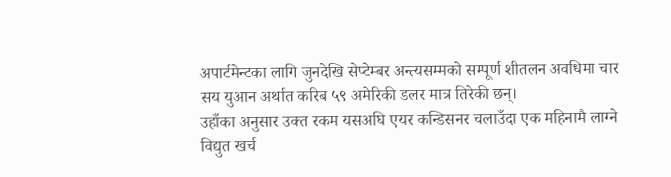अपार्टमेन्टका लागि जुनदेखि सेप्टेम्बर अन्त्यसम्मको सम्पूर्ण शीतलन अवधिमा चार सय युआन अर्थात करिब ५९ अमेरिकी डलर मात्र तिरेकी छन्।
उहाँका अनुसार उक्त रकम यसअघि एयर कन्डिसनर चलाउँदा एक महिनामै लाग्ने विद्युत खर्च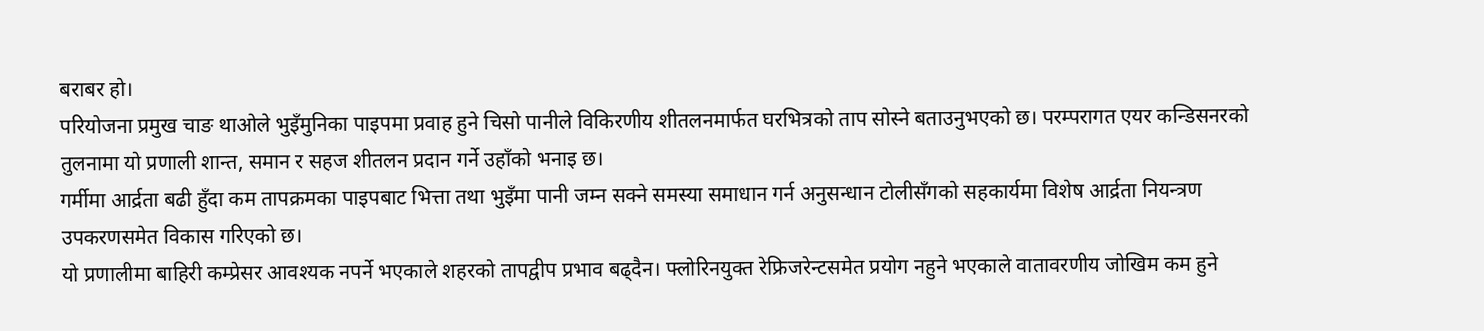बराबर हो।
परियोजना प्रमुख चाङ थाओले भुइँमुनिका पाइपमा प्रवाह हुने चिसो पानीले विकिरणीय शीतलनमार्फत घरभित्रको ताप सोस्ने बताउनुभएको छ। परम्परागत एयर कन्डिसनरको तुलनामा यो प्रणाली शान्त, समान र सहज शीतलन प्रदान गर्ने उहाँको भनाइ छ।
गर्मीमा आर्द्रता बढी हुँदा कम तापक्रमका पाइपबाट भित्ता तथा भुइँमा पानी जम्न सक्ने समस्या समाधान गर्न अनुसन्धान टोलीसँगको सहकार्यमा विशेष आर्द्रता नियन्त्रण उपकरणसमेत विकास गरिएको छ।
यो प्रणालीमा बाहिरी कम्प्रेसर आवश्यक नपर्ने भएकाले शहरको तापद्वीप प्रभाव बढ्दैन। फ्लोरिनयुक्त रेफ्रिजरेन्टसमेत प्रयोग नहुने भएकाले वातावरणीय जोखिम कम हुने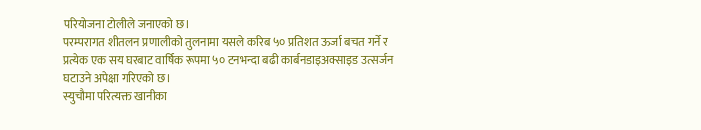परियोजना टोलीले जनाएको छ।
परम्परागत शीतलन प्रणालीको तुलनामा यसले करिब ५० प्रतिशत ऊर्जा बचत गर्ने र प्रत्येक एक सय घरबाट वार्षिक रूपमा ५० टनभन्दा बढी कार्बनडाइअक्साइड उत्सर्जन घटाउने अपेक्षा गरिएको छ।
स्युचौमा परित्यक्त खानीका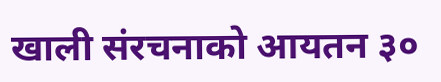खाली संरचनाको आयतन ३०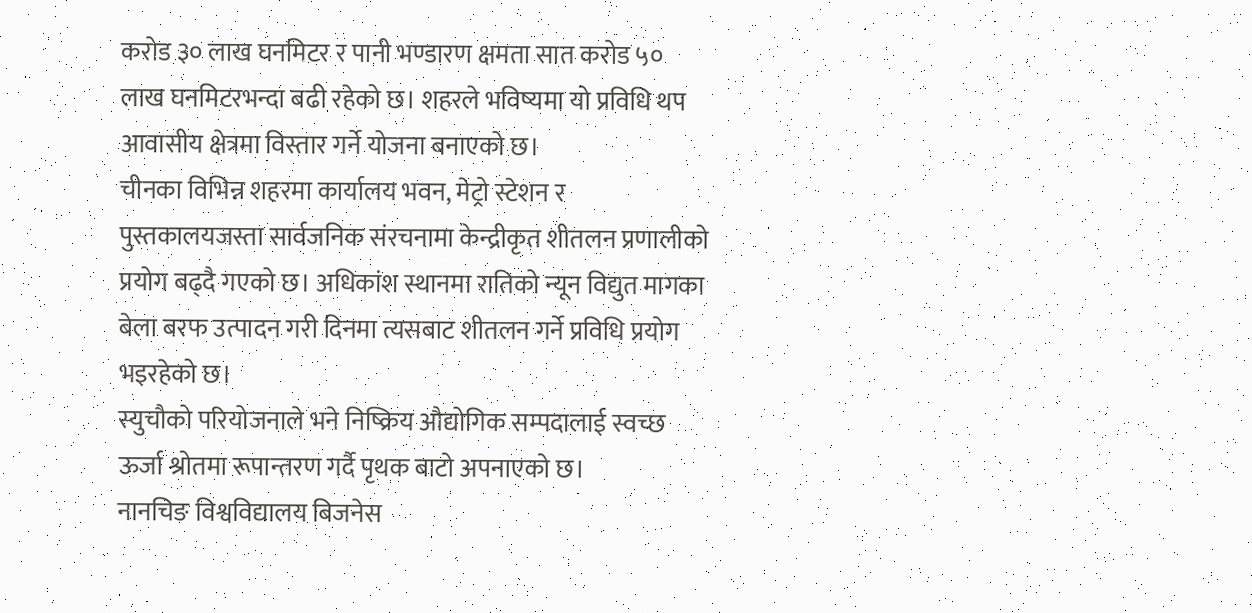करोड ३० लाख घनमिटर र पानी भण्डारण क्षमता सात करोड ५० लाख घनमिटरभन्दा बढी रहेको छ। शहरले भविष्यमा यो प्रविधि थप आवासीय क्षेत्रमा विस्तार गर्ने योजना बनाएको छ।
चीनका विभिन्न शहरमा कार्यालय भवन, मेट्रो स्टेशन र पुस्तकालयजस्ता सार्वजनिक संरचनामा केन्द्रीकृत शीतलन प्रणालीको प्रयोग बढ्दै गएको छ। अधिकांश स्थानमा रातिको न्यून विद्युत मागका बेला बरफ उत्पादन गरी दिनमा त्यसबाट शीतलन गर्ने प्रविधि प्रयोग भइरहेको छ।
स्युचौको परियोजनाले भने निष्क्रिय औद्योगिक सम्पदालाई स्वच्छ ऊर्जा श्रोतमा रूपान्तरण गर्दै पृथक बाटो अपनाएको छ।
नानचिङ विश्वविद्यालय बिजनेस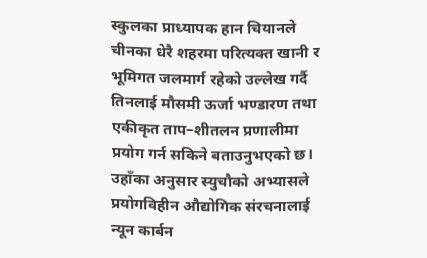स्कुलका प्राध्यापक हान चियानले चीनका धेरै शहरमा परित्यक्त खानी र भूमिगत जलमार्ग रहेको उल्लेख गर्दै तिनलाई मौसमी ऊर्जा भण्डारण तथा एकीकृत ताप–शीतलन प्रणालीमा प्रयोग गर्न सकिने बताउनुभएको छ।
उहाँका अनुसार स्युचौको अभ्यासले प्रयोगविहीन औद्योगिक संरचनालाई न्यून कार्बन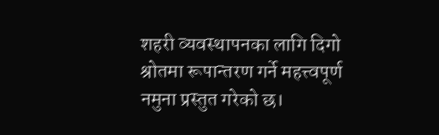शहरी व्यवस्थापनका लागि दिगो श्रोतमा रूपान्तरण गर्ने महत्त्वपूर्ण नमुना प्रस्तुत गरेको छ।